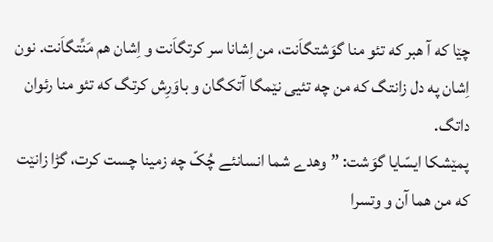چێا که آ هبر که تئو منا گوَشتگاَنت، من اِشانا سر کرتگاَنت و اِشان هم مَنِّتگاَنت. نون اِشان په دل زانتگ که من چه تئیی نێمگا آتکگان و باوَرِش کرتگ که تئو منا رئوان داتگ.
پمێشکا ایسّایا گوَشت: ”وهدے شما انسانئے چُکّ چه زمینا چست کرت، گڑا زانێت که من هما آن و وتسرا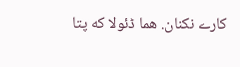کارے نکنان. هما ڈئولا که پتا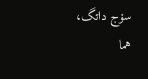سۆج داتگ، هما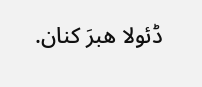ڈئولا هبرَ کنان.